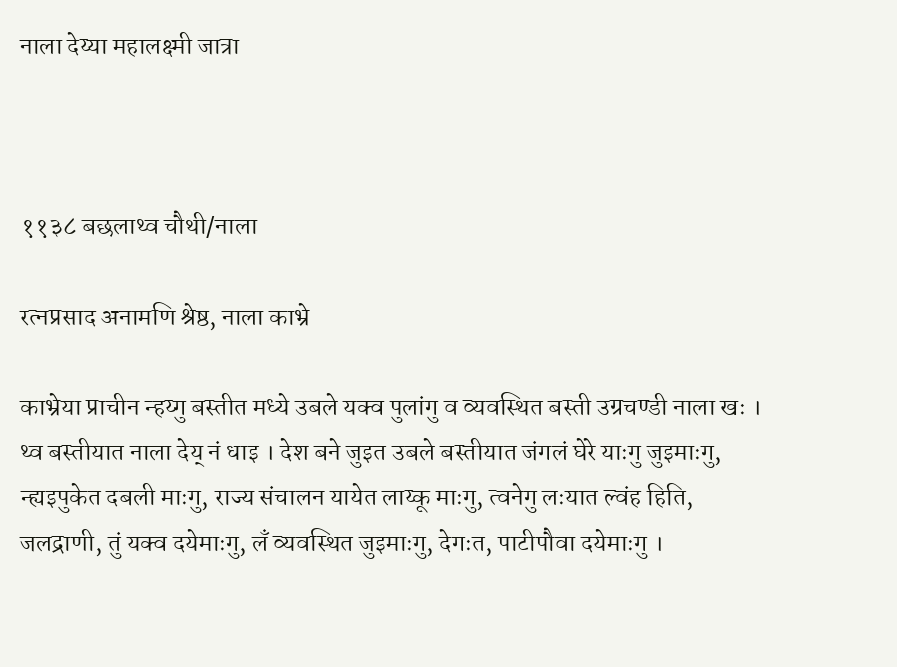नाला देय्या महालक्ष्मी जात्रा



११३८ बछलाथ्व चौथी/नाला

रत्नप्रसाद अनामणि श्रेष्ठ, नाला काभ्रे

काभ्रेया प्राचीन न्हय्गु बस्तीत मध्ये उबले यक्व पुलांगु व व्यवस्थित बस्ती उग्रचण्डी नाला खः । थ्व बस्तीयात नाला देय् नं धाइ । देश बने जुइत उबले बस्तीयात जंगलं घेरे याःगु जुइमाःगु, न्ह्यइपुकेत दबली माःगु, राज्य संचालन यायेत लाय्कू माःगु, त्वनेगु लःयात ल्वंह हिति, जलद्राणी, तुं यक्व दयेमाःगु, लँ व्यवस्थित जुइमाःगु, देगःत, पाटीपौवा दयेमाःगु ।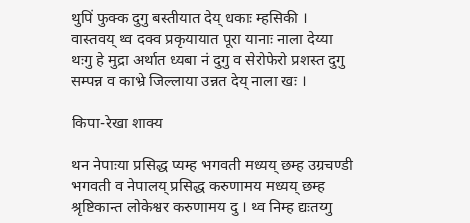थुपिं फुक्क दुगु बस्तीयात देय् धकाः म्हसिकी । वास्तवय् थ्व दक्व प्रकृयायात पूरा यानाः नाला देय्या थःगु हे मुद्रा अर्थात ध्यबा नं दुगु व सेरोफेरो प्रशस्त दुगु सम्पन्न व काभ्रे जिल्लाया उन्नत देय् नाला खः ।

किपा-रेखा शाक्य

थन नेपाःया प्रसिद्ध प्यम्ह भगवती मध्यय् छम्ह उग्रचण्डी भगवती व नेपालय् प्रसिद्ध करुणामय मध्यय् छम्ह श्रृष्टिकान्त लोकेश्वर करुणामय दु । थ्व निम्ह द्यःतय्गु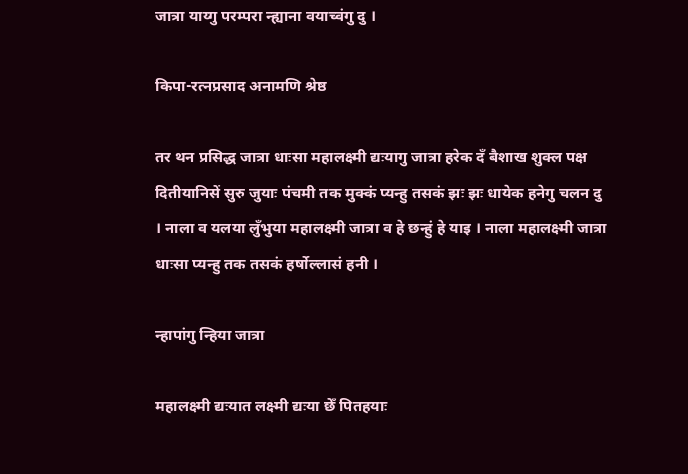जात्रा याय्गु परम्परा न्ह्याना वयाच्वंगु दु ।

किपा-रत्नप्रसाद अनामणि श्रेष्ठ

तर थन प्रसिद्ध जात्रा धाःसा महालक्ष्मी द्यःयागु जात्रा हरेक दँ बैशाख शुक्ल पक्ष दितीयानिसें सुरु जुयाः पंचमी तक मुक्कं प्यन्हु तसकं झः झः धायेक हनेगु चलन दु । नाला व यलया लुँभुया महालक्ष्मी जात्रा व हे छन्हुं हे याइ । नाला महालक्ष्मी जात्रा धाःसा प्यन्हु तक तसकं हर्षोल्लासं हनी ।

न्हापांगु न्हिया जात्रा

महालक्ष्मी द्यःयात लक्ष्मी द्यःया छेँ पितहयाः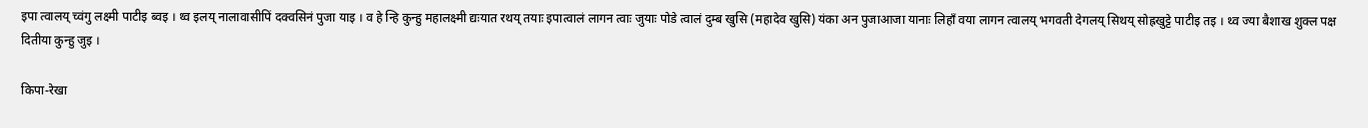इपा त्वालय् च्वंगु लक्ष्मी पाटीइ ब्वइ । थ्व इलय् नालावासीपिं दक्वसिनं पुजा याइ । व हे न्हि कुन्हु महालक्ष्मी द्यःयात रथय् तयाः इपात्वालं लागन त्वाः जुयाः पोडे त्वालं दुम्ब खुसि (महादेव खुसि) यंका अन पुजाआजा यानाः लिहाँ वया लागन त्वालय् भगवती देगलय् सिथय् सोह्रखुट्टे पाटीइ तइ । थ्व ज्या बैशाख शुक्ल पक्ष दितीया कुन्हु जुइ ।

किपा-रेखा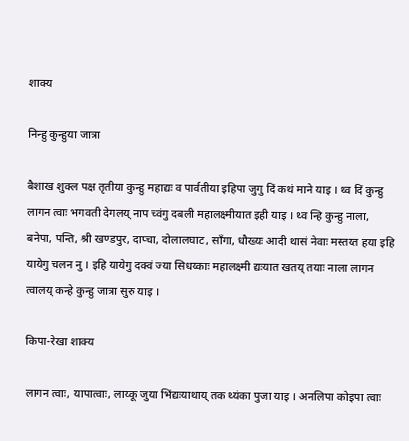शाक्य

निन्हु कुन्हुया जात्रा

बैशाख शुक्ल पक्ष तृतीया कुन्हु महाद्यः व पार्वतीया इहिपा जुगु दिं कथं माने याइ । थ्व दिं कुन्हु लागन त्वाः भगवती देगलय् नाप च्वंगु दबली महालक्ष्मीयात इही याइ । थ्व न्हि कुन्हु नाला, बनेपा, पन्ति, श्री खण्डपुर, दाप्चा, दोलालघाट, साँगा, धौख्यः आदी थासं नेवाः मस्तय्त हया इहि यायेगु चलन नु । इहि यायेगु दक्वं ज्या सिधय्काः महालक्ष्मी द्यःयात खतय् तयाः नाला लागन त्वालय् कन्हे कुन्हु जात्रा सुरु याइ ।

किपा-रेखा शाक्य

लागन त्वाः, यापात्वाः, लाय्कू जुया भिंद्यःयाथाय् तक थ्यंका पुजा याइ । अनलिपा कोइपा त्वाः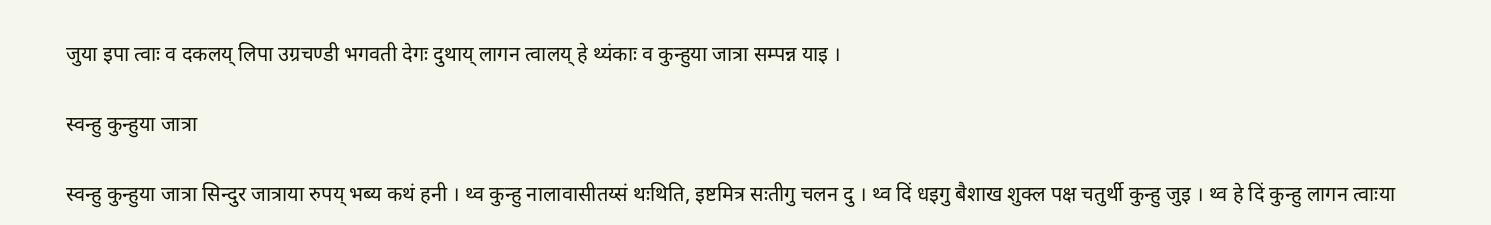जुया इपा त्वाः व दकलय् लिपा उग्रचण्डी भगवती देगः दुथाय् लागन त्वालय् हे थ्यंकाः व कुन्हुया जात्रा सम्पन्न याइ ।

स्वन्हु कुन्हुया जात्रा

स्वन्हु कुन्हुया जात्रा सिन्दुर जात्राया रुपय् भब्य कथं हनी । थ्व कुन्हु नालावासीतय्सं थःथिति, इष्टमित्र सःतीगु चलन दु । थ्व दिं धइगु बैशाख शुक्ल पक्ष चतुर्थी कुन्हु जुइ । थ्व हे दिं कुन्हु लागन त्वाःया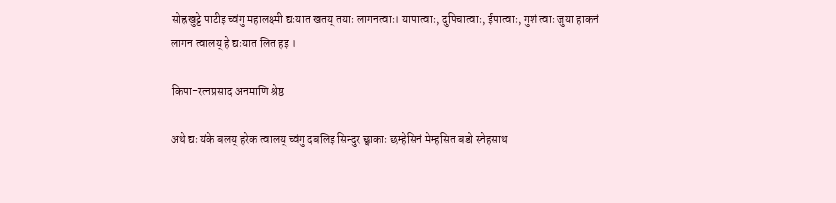सोह्रखुट्टे पाटीइ च्वंगु महालक्ष्मी द्यःयात खतय् तयाः लागनत्वाः। यापात्वाः, दुपिचात्वाः, ईपात्वाः, गुशं त्वाः जुया हाकनं लागन त्वालय् हे द्यःयात लित हइ ।

किपा-रत्नप्रसाद अनमाणि श्रेष्ठ

अथे द्यः यंके बलय् हरेक त्वालय् च्वंगु दबलिइ सिन्दुर छ्वाकाः छम्हेसिनं मेम्हसित बडो स्नेहसाथ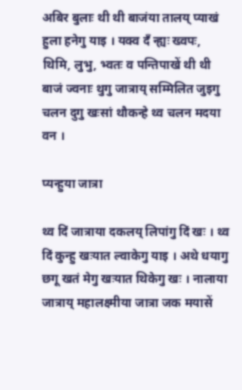अबिर बुलाः थी थी बाजंया तालय् प्याखं हुला हनेगु याइ । यक्व दँ न्ह्यः ख्वपः, थिमि, लुभु, भ्वतः व पन्तिपाखें थी थी बाजं ज्वनाः थुगु जात्राय् सम्मिलित जुइगु चलन दुगु खःसां थौकन्हे थ्व चलन मदया वन ।

प्यन्हुया जात्रा

थ्व दिं जात्राया दकलय् लिपांगु दिं खः । थ्व दिं कुन्हु खःयात ल्वाकेगु याइ । अथे धयागु छगू खतं मेगु खःयात थिकेगु खः । नालाया जात्राय् महालक्ष्मीया जात्रा जक मयासें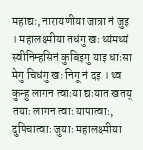महाद्यः, नारायणीया जात्रा नं जुइ । महालक्ष्मीया तधंगु खः थ्यंमथ्यं स्वीनिम्हसिनं कुबिइगु याइ धाःसा मेगु चिधंगु खः निगू नं दइ । थ्व कुन्हु लागन त्वाःया द्यःयात खतय् तयाः लागन त्वाः यापात्वाः, दुपिचात्वाः जुयाः महालक्ष्मीया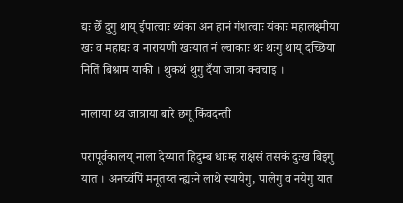द्यः छेँ दुगु थाय् ईपात्वाः थ्यंका अन हानं गंशत्वाः यंकाः महालक्ष्मीया खः व महाद्यः व नारायणी खःयात नं ल्वाकाः थः थःगु थाय् दच्छिया नितिं बिश्राम याकी । थुकथं थुगु दँया जात्रा क्वचाइ ।

नालाया थ्व जात्राया बारे छगू किंवदन्ती

परापूर्वकालय् नाला देय्यात हिदुम्ब धाःम्ह राक्षसं तसकं दुःख बिइगु यात । अनच्वंपिं मनूतय्त न्ह्यःने लाथे स्यायेगु, पालेगु व नयेगु यात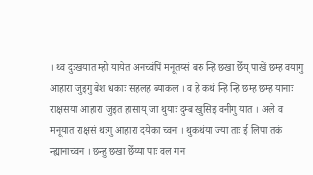। थ्व दुःखयात म्हो यायेत अनच्वंपिं मनूतय्सं बरु न्हि छखा छेँय् पाखें छम्ह वयागु आहारा जुइगु बेश धकाः सहलह ब्याकल । व हे कथं न्हि न्हि छम्ह छम्ह यानाः राक्षसया आहारा जुइत हासाय् जा थुयाः दुम्ब खुसिइ वनीगु यात । अले व मनूयात राक्षसं थःगु आहारा दयेका च्वन । थुकथंया ज्या ताः ई लिपा तकं न्ह्यानाच्वन । छन्हु छखा छेँय्या पाः वल गन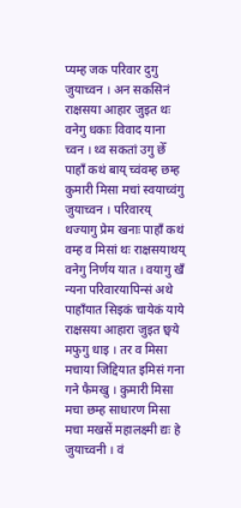प्यम्ह जक परिवार दुगु जुयाच्वन । अन सकसिनं राक्षसया आहार जुइत थः वनेगु धकाः विवाद याना च्वन । थ्व सकतां उगु छेँ पाहाँ कथं बाय् च्वंवम्ह छम्ह कुमारी मिसा मचां स्वयाच्वंगु जुयाच्वन । परिवारय् थज्यागु प्रेम खनाः पाहाँ कथं वम्ह व मिसां थः राक्षसयाथय् वनेगु निर्णय यात । वयागु खँ न्यना परिवारयापिन्सं अथे पाहाँयात सिइकं चायेकं याये राक्षसया आहारा जुइत छ्वये  मफुगु धाइ । तर व मिसा मचाया जिद्दियात इमिसं गना गने फैमखु । कुमारी मिसा मचा छम्ह साधारण मिसा मचा मखसें महालक्ष्मी द्यः हे जुयाच्वनी । वं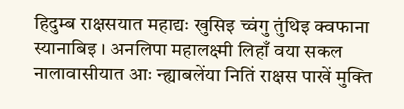हिदुम्ब राक्षसयात महाद्यः खुसिइ च्वंगु तुंथिइ क्वफाना स्यानाबिइ । अनलिपा महालक्ष्मी लिहाँ वया सकल नालावासीयात आः न्ह्याबलेंया नितिं राक्षस पाखें मुक्ति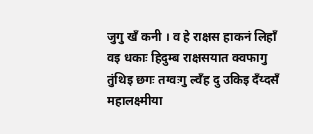जुगु खँ कनी । व हे राक्षस हाकनं लिहाँ वइ धकाः हिदुम्ब राक्षसयात क्वफागु तुंथिइ छगः तग्वःगु ल्वँह दु उकिइ दँय्दसँ महालक्ष्मीया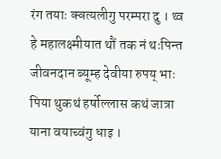रंग तयाः क्वत्यलीगु परम्परा दु । थ्व हे महालक्ष्मीयात थौं तक नं थःपिन्त जीवनदान ब्यूम्ह देवीया रुपय् भाः पिया थुकथं हर्षोल्लास कथं जात्रा याना वयाच्वंगु धाइ ।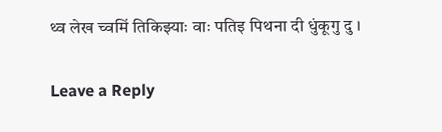थ्व लेख च्वमिं तिकिझ्याः वाः पतिइ पिथना दी धुंकूगु दु ।

Leave a Reply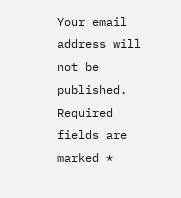Your email address will not be published. Required fields are marked *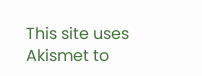This site uses Akismet to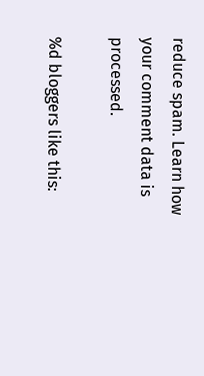reduce spam. Learn how your comment data is processed.

%d bloggers like this: